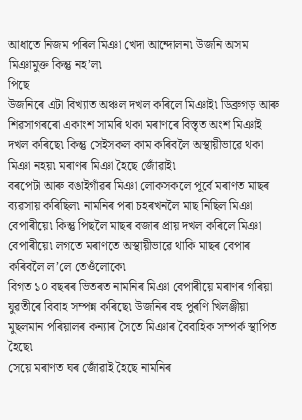আধাতে নিজম পৰিল মিঞা খেদা আন্দোলন৷ উজনি অসম মিঞামুক্ত কিন্তু নহ’ল৷
পিছে
উজনিৰে এটা বিখ্যাত অঞ্চল দখল কৰিলে মিঞাই৷ ডিব্ৰুগড় আৰু শিৱসাগৰৰো একাংশ সামৰি থকা মৰাণৰে বিস্তৃত অংশ মিঞাই দখল কৰিছে৷ কিন্তু সেইসকল কাম কৰিবলৈ অস্থায়ীভাৱে থকা মিঞা নহয়৷ মৰাণৰ মিঞা হৈছে জোঁৱাই৷
বৰপেটা আৰু বঙাইগাঁৱৰ মিঞা লোকসকলে পূৰ্বে মৰাণত মাছৰ ব্যৱসায় কৰিছিল৷ নামনিৰ পৰা চহৰখনলৈ মাছ নিছিল মিঞা বেপাৰীয়ে৷ কিন্তু পিছলৈ মাছৰ বজাৰ প্ৰায় দখল কৰিলে মিঞা বেপাৰীয়ে৷ লগতে মৰাণতে অস্থায়ীভাৱে থাকি মাছৰ বেপাৰ কৰিবলৈ ল’লে তেওঁলোকে৷
বিগত ১০ বছৰৰ ভিতৰত নামনিৰ মিঞা বেপাৰীয়ে মৰাণৰ গৰিয়া যুৱতীৰে বিবাহ সম্পন্ন কৰিছে৷ উজনিৰ বহু পুৰণি খিলঞ্জীয়া মুছলমান পৰিয়ালৰ কন্যাৰ সৈতে মিঞাৰ বৈবাহিক সম্পৰ্ক স্থাপিত হৈছে৷
সেয়ে মৰাণত ঘৰ জোঁৱাই হৈছে নামনিৰ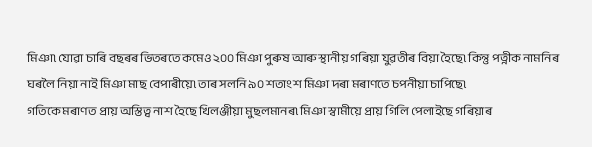মিঞা৷ যোৱা চাৰি বছৰৰ ভিতৰতে কমেও ২০০ মিঞা পুৰুষ আৰু স্থানীয় গৰিয়া যুৱতীৰ বিয়া হৈছে৷ কিন্তু পত্নীক নামনিৰ ঘৰলৈ নিয়া নাই মিঞা মাছ বেপাৰীয়ে৷ তাৰ সলনি ৯০ শতাংশ মিঞা দৰা মৰাণতে চপনীয়া চাপিছে৷
গতিকে মৰাণত প্ৰায় অস্তিত্ব নাশ হৈছে খিলঞ্জীয়া মুছলমানৰ৷ মিঞা স্বামীয়ে প্ৰায় গিলি পেলাইছে গৰিয়াৰ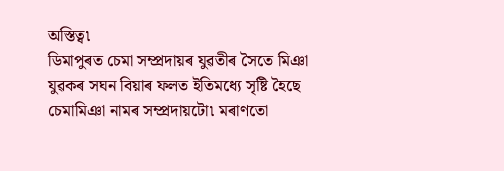অস্তিত্ব৷
ডিমাপুৰত চেমা সম্প্ৰদায়ৰ যুৱতীৰ সৈতে মিঞা যুৱকৰ সঘন বিয়াৰ ফলত ইতিমধ্যে সৃষ্টি হৈছে চেমামিঞা নামৰ সম্প্ৰদায়টো৷ মৰাণতো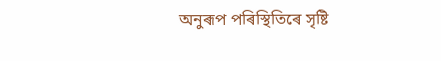অনুৰূপ পৰিস্থিতিৰে সৃষ্টি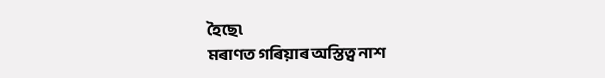হৈছে৷
মৰাণত গৰিয়াৰ অস্তিত্ব নাশ